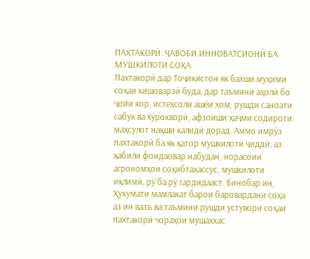ПАХТАКОРӢ. ҶАВОБИ ИННОВАТСИОНӢ БА МУШКИЛОТИ СОҲА
Пахтакорӣ дар Тоҷикистон як бахши муҳими соҳаи кишоварзӣ буда, дар таъмини аҳолӣ бо ҷойи кор, истеҳсоли ашёи хом, рушди саноати сабук ва хӯрокворӣ, афзоиши ҳаҷми содироти маҳсулот нақши калидӣ дорад. Аммо имрӯз пахтакорӣ ба як қатор мушкилоти ҷиддӣ, аз қабили фоидаовар набудан, норасоии агрономҳои соҳибтахассус, мушкилоти иқлимӣ, рӯ ба рӯ гардидааст. Бинобар ин, Ҳукумати мамлакат барои баровардани соҳа аз ин вазъ ва таъмини рушди устувори соҳаи пахтакорӣ чораҳои мушаххас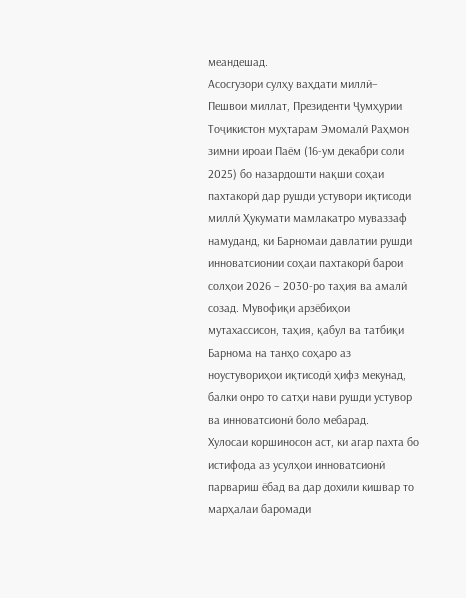меандешад.
Асосгузори сулҳу ваҳдати миллӣ– Пешвои миллат, Президенти Ҷумҳурии Тоҷикистон муҳтарам Эмомалӣ Раҳмон зимни ироаи Паём (16-ум декабри соли 2025) бо назардошти нақши соҳаи пахтакорӣ дар рушди устувори иқтисоди миллӣ Ҳукумати мамлакатро муваззаф намуданд, ки Барномаи давлатии рушди инноватсионии соҳаи пахтакорӣ барои солҳои 2026 – 2030-ро таҳия ва амалӣ созад. Мувофиқи арзёбиҳои мутахассисон, таҳия, қабул ва татбиқи Барнома на танҳо соҳаро аз ноустувориҳои иқтисодӣ ҳифз мекунад, балки онро то сатҳи нави рушди устувор ва инноватсионӣ боло мебарад.
Хулосаи коршиносон аст, ки агар пахта бо истифода аз усулҳои инноватсионӣ парвариш ёбад ва дар дохили кишвар то марҳалаи баромади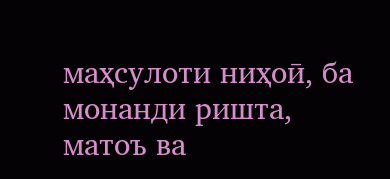маҳсулоти ниҳоӣ, ба монанди ришта, матоъ ва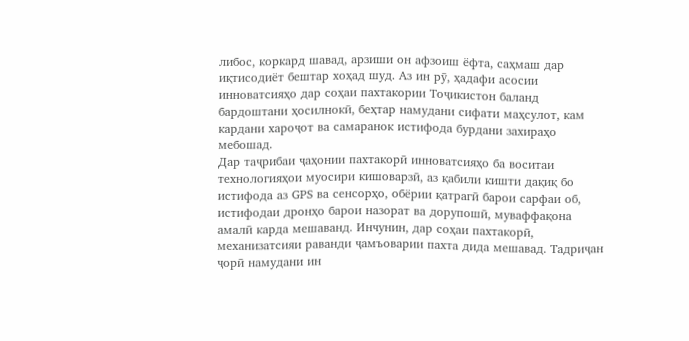либос, коркард шавад, арзиши он афзоиш ёфта, саҳмаш дар иқтисодиёт бештар хоҳад шуд. Аз ин рӯ, ҳадафи асосии инноватсияҳо дар соҳаи пахтакории Тоҷикистон баланд бардоштани ҳосилнокӣ, беҳтар намудани сифати маҳсулот, кам кардани хароҷот ва самаранок истифода бурдани захираҳо мебошад.
Дар таҷрибаи ҷаҳонии пахтакорӣ инноватсияҳо ба воситаи технологияҳои муосири кишоварзӣ, аз қабили кишти дақиқ бо истифода аз GPS ва сенсорҳо, обёрии қатрагӣ барои сарфаи об, истифодаи дронҳо барои назорат ва дорупошӣ, муваффақона амалӣ карда мешаванд. Инчунин, дар соҳаи пахтакорӣ, механизатсияи раванди ҷамъоварии пахта дида мешавад. Тадриҷан ҷорӣ намудани ин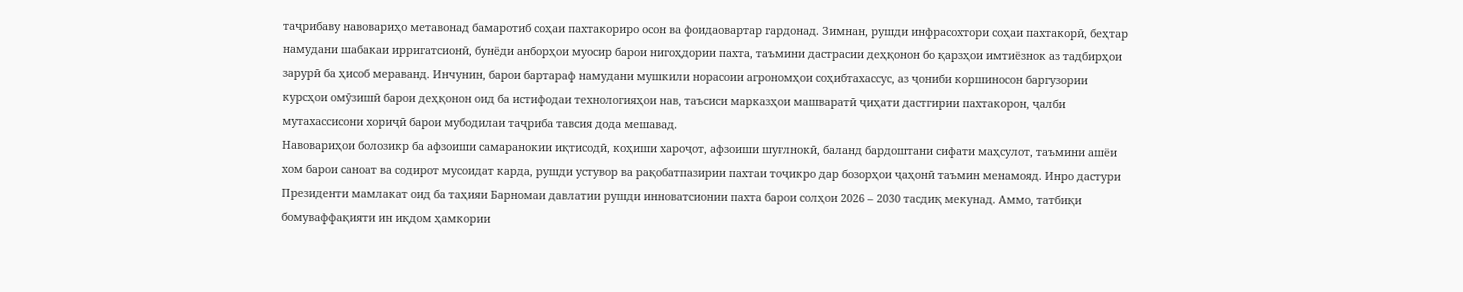таҷрибаву навовариҳо метавонад бамаротиб соҳаи пахтакориро осон ва фоидаовартар гардонад. Зимнан, рушди инфрасохтори соҳаи пахтакорӣ, беҳтар намудани шабакаи ирригатсионӣ, бунёди анборҳои муосир барои нигоҳдории пахта, таъмини дастрасии деҳқонон бо қарзҳои имтиёзнок аз тадбирҳои зарурӣ ба ҳисоб мераванд. Инчунин, барои бартараф намудани мушкили норасоии агрономҳои соҳибтахассус, аз ҷониби коршиносон баргузории курсҳои омӯзишӣ барои деҳқонон оид ба истифодаи технологияҳои нав, таъсиси марказҳои машваратӣ ҷиҳати дастгирии пахтакорон, ҷалби мутахассисони хориҷӣ барои мубодилаи таҷриба тавсия дода мешавад.
Навовариҳои болозикр ба афзоиши самаранокии иқтисодӣ, коҳиши хароҷот, афзоиши шуғлнокӣ, баланд бардоштани сифати маҳсулот, таъмини ашёи хом барои саноат ва содирот мусоидат карда, рушди устувор ва рақобатпазирии пахтаи тоҷикро дар бозорҳои ҷаҳонӣ таъмин менамояд. Инро дастури Президенти мамлакат оид ба таҳияи Барномаи давлатии рушди инноватсионии пахта барои солҳои 2026 – 2030 тасдиқ мекунад. Аммо, татбиқи бомуваффақияти ин иқдом ҳамкории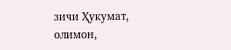зичи Ҳукумат, олимон,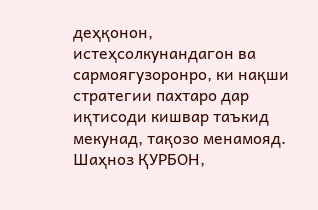деҳқонон, истеҳсолкунандагон ва сармоягузоронро, ки нақши стратегии пахтаро дар иқтисоди кишвар таъкид мекунад, тақозо менамояд.
Шаҳноз ҚУРБОН,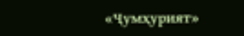«Ҷумҳурият»